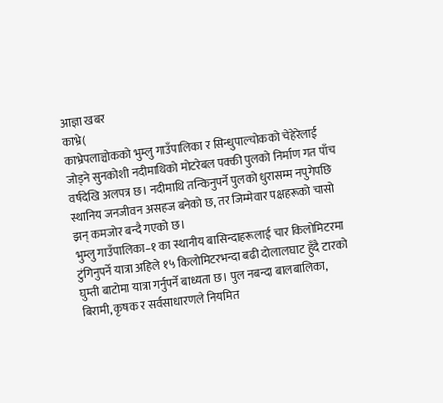आज्ञा खबर
काभ्रे(
काभ्रेपलाञ्चोकको भुम्लु गाउँपालिका र सिन्धुपाल्चोकको चेहेरेलाई जोड्ने सुनकोशी नदीमाथिको मोटरेबल पक्की पुलको निर्माण गत पाँच वर्षदेखि अलपत्र छ। नदीमाथि तन्किनुपर्ने पुलको धुरासम्म नपुगेपछि स्थानिय जनजीवन असहज बनेको छ, तर जिम्मेवार पक्षहरूको चासो झन् कमजोर बन्दै गएको छ।
भुम्लु गाउँपालिका–१ का स्थानीय बासिन्दाहरूलाई चार किलोमिटरमा टुंगिनुपर्ने यात्रा अहिले १५ किलोमिटरभन्दा बढी दोलालघाट हुँदै टारको घुम्ती बाटोमा यात्रा गर्नुपर्ने बाध्यता छ। पुल नबन्दा बालबालिका, बिरामी, कृषक र सर्वसाधारणले नियमित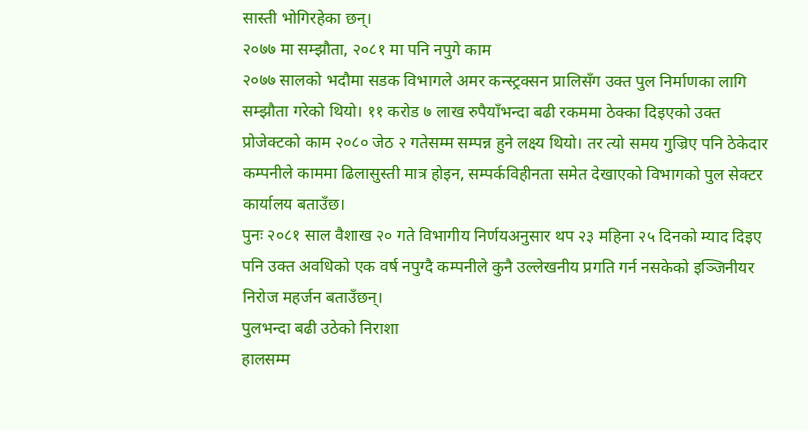सास्ती भोगिरहेका छन्।
२०७७ मा सम्झौता, २०८१ मा पनि नपुगे काम
२०७७ सालको भदौमा सडक विभागले अमर कन्स्ट्रक्सन प्रालिसँग उक्त पुल निर्माणका लागि सम्झौता गरेको थियो। ११ करोड ७ लाख रुपैयाँभन्दा बढी रकममा ठेक्का दिइएको उक्त प्रोजेक्टको काम २०८० जेठ २ गतेसम्म सम्पन्न हुने लक्ष्य थियो। तर त्यो समय गुज्रिए पनि ठेकेदार कम्पनीले काममा ढिलासुस्ती मात्र होइन, सम्पर्कविहीनता समेत देखाएको विभागको पुल सेक्टर कार्यालय बताउँछ।
पुनः २०८१ साल वैशाख २० गते विभागीय निर्णयअनुसार थप २३ महिना २५ दिनको म्याद दिइए पनि उक्त अवधिको एक वर्ष नपुग्दै कम्पनीले कुनै उल्लेखनीय प्रगति गर्न नसकेको इञ्जिनीयर निरोज महर्जन बताउँछन्।
पुलभन्दा बढी उठेको निराशा
हालसम्म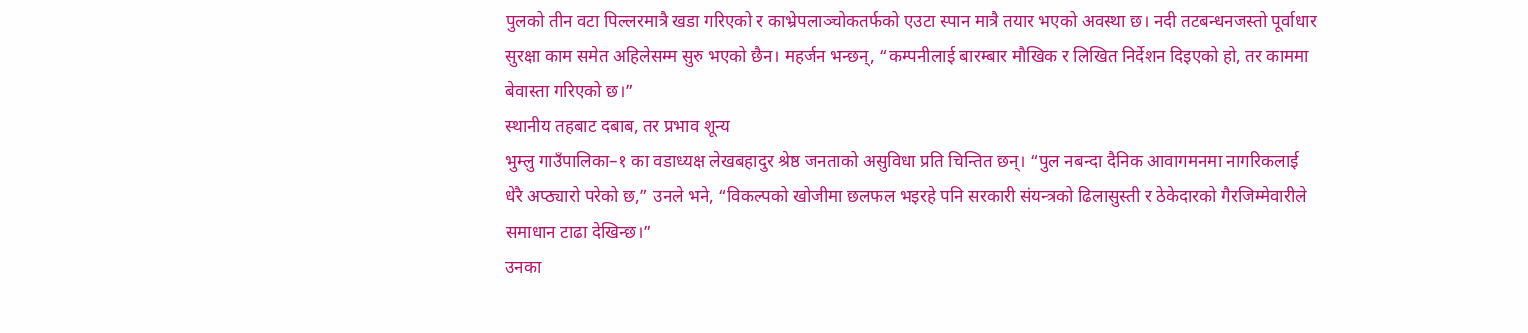पुलको तीन वटा पिल्लरमात्रै खडा गरिएको र काभ्रेपलाञ्चोकतर्फको एउटा स्पान मात्रै तयार भएको अवस्था छ। नदी तटबन्धनजस्तो पूर्वाधार सुरक्षा काम समेत अहिलेसम्म सुरु भएको छैन। महर्जन भन्छन्, “कम्पनीलाई बारम्बार मौखिक र लिखित निर्देशन दिइएको हो, तर काममा बेवास्ता गरिएको छ।”
स्थानीय तहबाट दबाब, तर प्रभाव शून्य
भुम्लु गाउँपालिका–१ का वडाध्यक्ष लेखबहादुर श्रेष्ठ जनताको असुविधा प्रति चिन्तित छन्। “पुल नबन्दा दैनिक आवागमनमा नागरिकलाई धेरै अप्ठ्यारो परेको छ,” उनले भने, “विकल्पको खोजीमा छलफल भइरहे पनि सरकारी संयन्त्रको ढिलासुस्ती र ठेकेदारको गैरजिम्मेवारीले समाधान टाढा देखिन्छ।”
उनका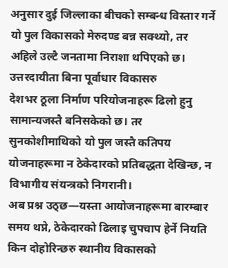अनुसार दुई जिल्लाका बीचको सम्बन्ध विस्तार गर्ने यो पुल विकासको मेरुदण्ड बन्न सक्थ्यो, तर अहिले उल्टै जनतामा निराशा थपिएको छ।
उत्तरदायीता बिना पूर्वाधार विकासरु
देशभर ठूला निर्माण परियोजनाहरू ढिलो हुनु सामान्यजस्तै बनिसकेको छ। तर सुनकोशीमाथिको यो पुल जस्तै कतिपय योजनाहरूमा न ठेकेदारको प्रतिबद्धता देखिन्छ, न विभागीय संयन्त्रको निगरानी।
अब प्रश्न उठ्छ—यस्ता आयोजनाहरूमा बारम्बार समय थप्ने, ठेकेदारको ढिलाइ चुपचाप हेर्ने नियति किन दोहोरिन्छरु स्थानीय विकासको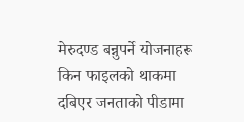मेरुदण्ड बन्नुपर्ने योजनाहरू किन फाइलको थाकमा दबिएर जनताको पीडामा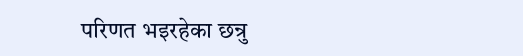परिणत भइरहेका छन्रु